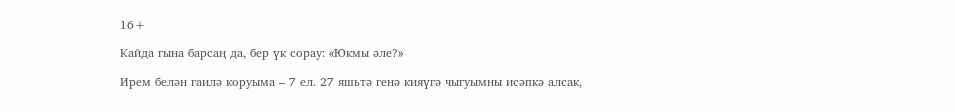16+

Кайда гына барсаң да, бер үк сорау: «Юкмы әле?»

Ирем белән гаилә коруыма – 7 ел. 27 яшьтә генә кияүгә чыгуымны исәпкә алсак,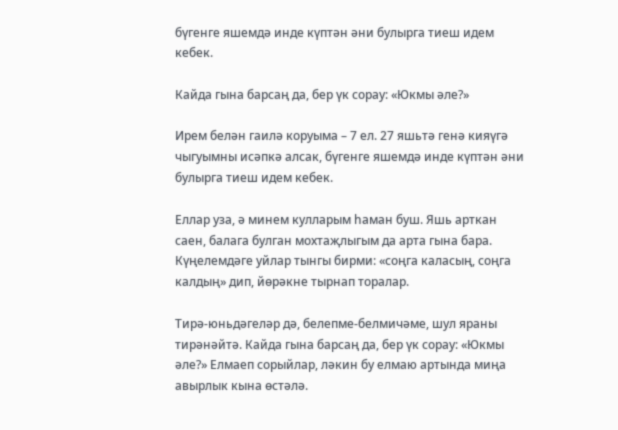бүгенге яшемдә инде күптән әни булырга тиеш идем кебек.

Кайда гына барсаң да, бер үк сорау: «Юкмы әле?»

Ирем белән гаилә коруыма – 7 ел. 27 яшьтә генә кияүгә чыгуымны исәпкә алсак, бүгенге яшемдә инде күптән әни булырга тиеш идем кебек.

Еллар уза, ә минем кулларым һаман буш. Яшь арткан саен, балага булган мохтаҗлыгым да арта гына бара. Күңелемдәге уйлар тынгы бирми: «соңга каласың, соңга калдың» дип, йөрәкне тырнап торалар.

Тирә-юньдәгеләр дә, белепме-белмичәме, шул яраны тирәнәйтә. Кайда гына барсаң да, бер үк сорау: «Юкмы әле?» Елмаеп сорыйлар, ләкин бу елмаю артында миңа авырлык кына өстәлә.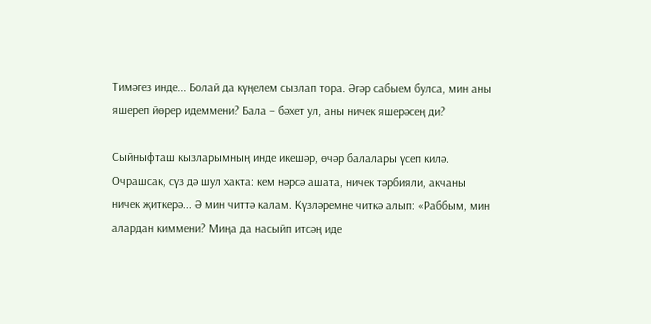Тимәгез инде... Болай да күңелем сызлап тора. Әгәр сабыем булса, мин аны яшереп йөрер идеммени? Бала – бәхет ул, аны ничек яшерәсең ди?

Сыйныфташ кызларымның инде икешәр, өчәр балалары үсеп килә. Очрашсак, сүз дә шул хакта: кем нәрсә ашата, ничек тәрбияли, акчаны ничек җиткерә... Ә мин читтә калам. Күзләремне читкә алып: «Раббым, мин алардан киммени? Миңа да насыйп итсәң иде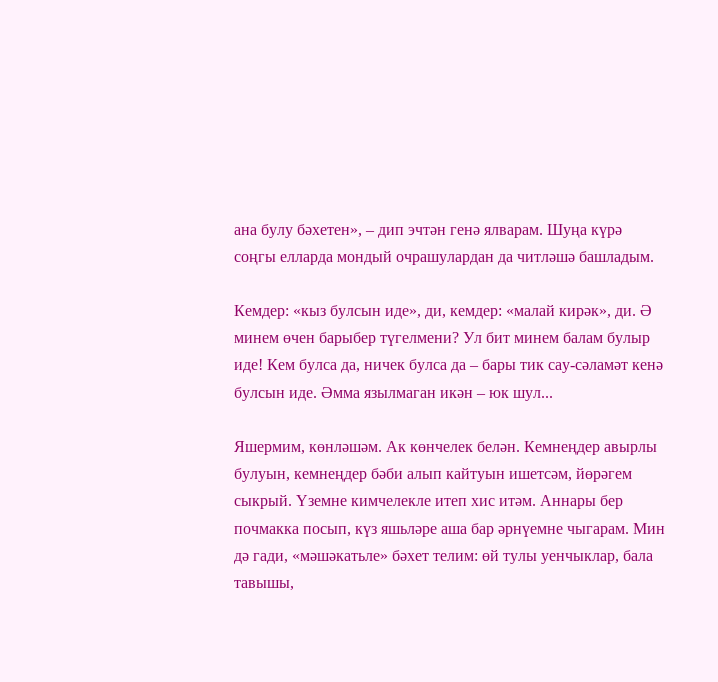ана булу бәхетен», – дип эчтән генә ялварам. Шуңа күрә соңгы елларда мондый очрашулардан да читләшә башладым.

Кемдер: «кыз булсын иде», ди, кемдер: «малай кирәк», ди. Ә минем өчен барыбер түгелмени? Ул бит минем балам булыр иде! Кем булса да, ничек булса да – бары тик сау-сәламәт кенә булсын иде. Әмма язылмаган икән – юк шул...

Яшермим, көнләшәм. Ак көнчелек белән. Кемнеңдер авырлы булуын, кемнеңдер бәби алып кайтуын ишетсәм, йөрәгем сыкрый. Үземне кимчелекле итеп хис итәм. Аннары бер почмакка посып, күз яшьләре аша бар әрнүемне чыгарам. Мин дә гади, «мәшәкатьле» бәхет телим: өй тулы уенчыклар, бала тавышы,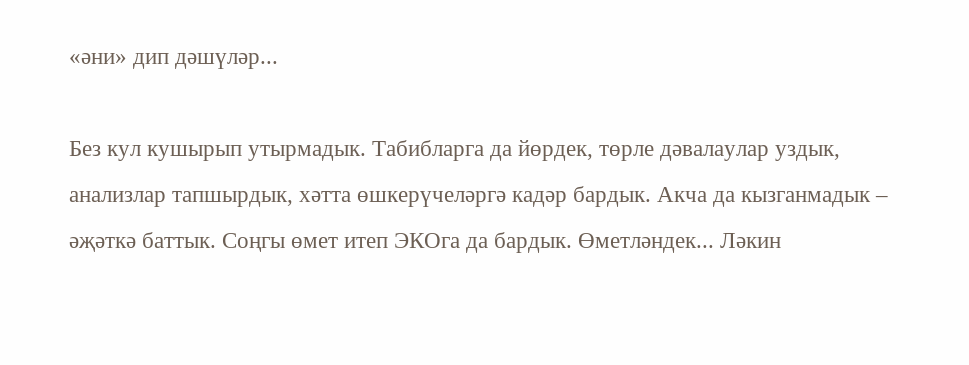«әни» дип дәшүләр...

Без кул кушырып утырмадык. Табибларга да йөрдек, төрле дәвалаулар уздык, анализлар тапшырдык, хәтта өшкерүчеләргә кадәр бардык. Акча да кызганмадык – әҗәткә баттык. Соңгы өмет итеп ЭКОга да бардык. Өметләндек... Ләкин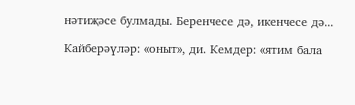нәтиҗәсе булмады. Беренчесе дә, икенчесе дә...

Кайберәүләр: «оныт», ди. Кемдер: «ятим бала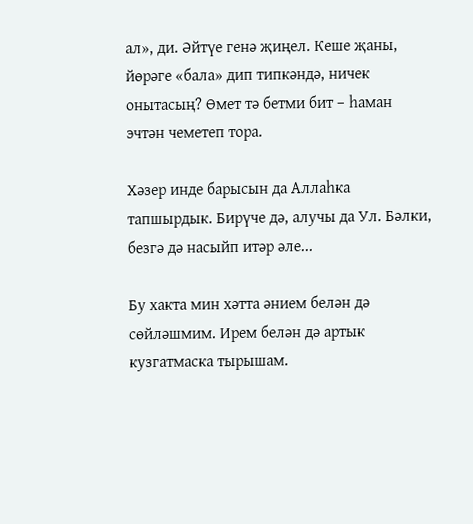ал», ди. Әйтүе генә җиңел. Кеше җаны, йөрәге «бала» дип типкәндә, ничек онытасың? Өмет тә бетми бит – һаман эчтән чеметеп тора.

Хәзер инде барысын да Аллаһка тапшырдык. Бирүче дә, алучы да Ул. Бәлки, безгә дә насыйп итәр әле...

Бу хакта мин хәтта әнием белән дә сөйләшмим. Ирем белән дә артык кузгатмаска тырышам.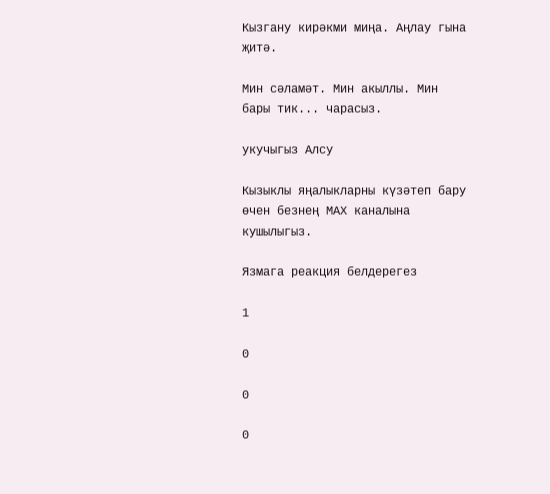Кызгану кирәкми миңа. Аңлау гына җитә.

Мин сәламәт. Мин акыллы. Мин бары тик... чарасыз.

укучыгыз Алсу

Кызыклы яңалыкларны күзәтеп бару өчен безнең МАХ каналына кушылыгыз.

Язмага реакция белдерегез

1

0

0

0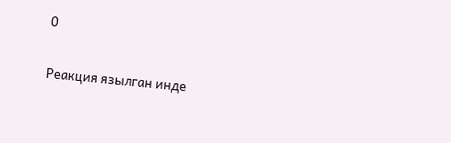0

Реакция язылган инде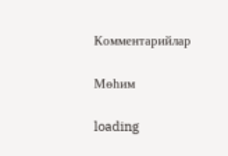Комментарийлар

Мөһим

loading